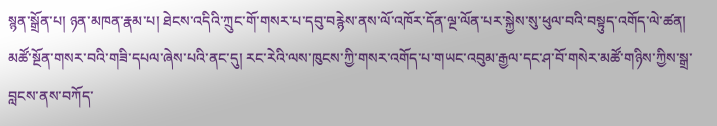སྙན་སྒྲོན་པ། ཉན་མཁན་རྣམ་པ། ཐེངས་འདིའི་ཀྲུང་གོ་གསར་པ་དབུ་བརྙེས་ནས་ལོ་འཁོར་དོན་ལྔ་ལོན་པར་སྐྱེས་སུ་ཕུལ་བའི་བསྟུད་འགོད་ལེ་ཚན། མཚོ་སྔོན་གསར་བའི་གཟི་དཔལ་ཞེས་པའི་ནང་དུ། རང་རེའི་ལས་ཁུངས་ཀྱི་གསར་འགོད་པ་གཡང་འབུམ་རྒྱལ་དང་ཤ་བོ་གསེར་མཚོ་གཉིས་ཀྱིས་སྒྲ་བླངས་ནས་བཀོད་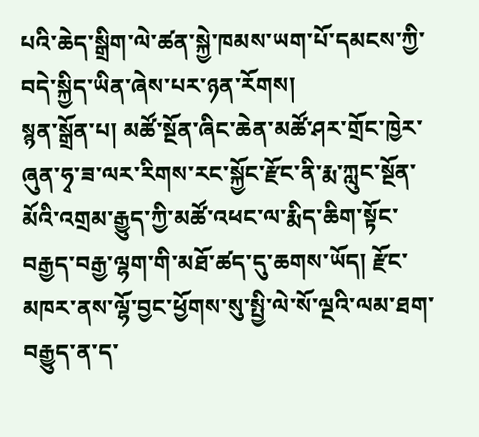པའི་ཆེད་སྒྲིག་ལེ་ཚན་སྐྱེ་ཁམས་ཡག་པོ་དམངས་ཀྱི་བདེ་སྐྱིད་ཡིན་ཞེས་པར་ཉན་རོགས།
སྙན་སྒྲོན་པ། མཚོ་སྔོན་ཞིང་ཆེན་མཚོ་ཤར་གྲོང་ཁྱེར་ཞུན་ཧྭ་ཟ་ལར་རིགས་རང་སྐྱོང་རྫོང་ནི་རྨ་ཀླུང་སྔོན་མོའི་འགྲམ་རྒྱུད་ཀྱི་མཚོ་འཕང་ལ་རྨིད་ཆིག་སྟོང་བརྒྱད་བརྒྱ་ལྷག་གི་མཐོ་ཚད་དུ་ཆགས་ཡོད། རྫོང་མཁར་ནས་ལྷོ་བྱང་ཕྱོགས་སུ་སྤྱི་ལེ་སོ་ལྔའི་ལམ་ཐག་བརྒྱུད་ན་ད་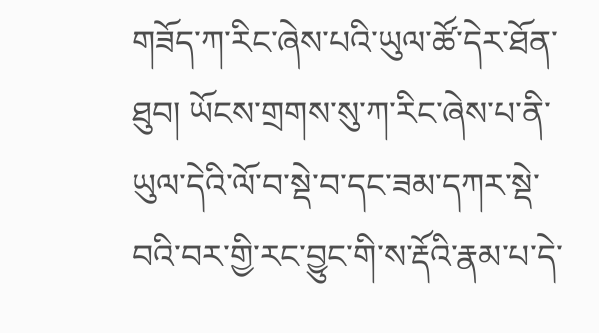གཟོད་ཀ་རིང་ཞེས་པའི་ཡུལ་ཚོ་དེར་ཐོན་ཐུབ། ཡོངས་གྲགས་སུ་ཀ་རིང་ཞེས་པ་ནི་ཡུལ་དེའི་ལོ་བ་སྡེ་བ་དང་ཟམ་དཀར་སྡེ་བའི་བར་གྱི་རང་བྱུང་གི་ས་རྡོའི་རྣམ་པ་དེ་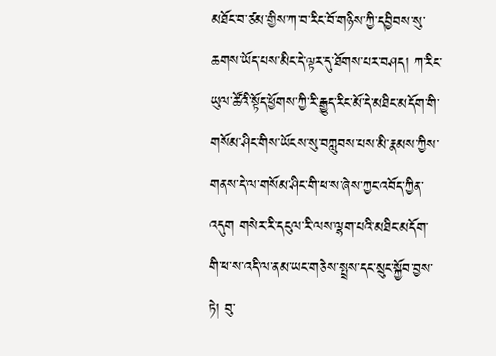མཐོང་བ་ཙམ་གྱིས་ཀ་བ་རིང་བོ་གཉིས་ཀྱི་དབྱིབས་སུ་ཆགས་ཡོད་པས་མིང་དེ་ལྟར་དུ་ཐོགས་པར་བཤད། ཀ་རིང་ཡུལ་ཚོའི་སྟོད་ཕྱོགས་ཀྱི་རི་རྒྱུད་རིང་མོ་དེ་མཐིང་མདོག་གི་གསོམ་ཤིང་གིས་ཡོངས་སུ་བཀླུབས་པས་མི་རྣམས་ཀྱིས་གནས་དེ་ལ་གསོམ་ཤིང་གི་ཕ་ས་ཞེས་ཀྱང་འབོད་ཀྱིན་འདུག གསེར་རི་དངུལ་རི་ལས་ལྷག་པའི་མཐིང་མདོག་གི་ཕ་ས་འདི་ལ་ནམ་ཡང་གཅེས་སྤྲས་དང་སྲུང་སྐྱོབ་བྱས་ཏེ། བུ་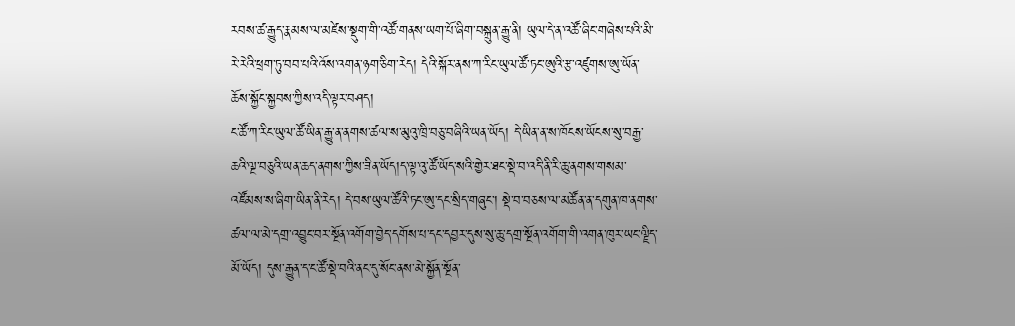རབས་ཚ་རྒྱུད་རྣམས་ལ་མཛེས་སྡུག་གི་འཚོ་གནས་ཡག་པོ་ཞིག་བསྐྲུན་རྒྱུ་ནི། ཡུལ་དེ་ན་འཚོ་ཞིང་གཞེས་པའི་མི་རེ་རེའི་ཕྲག་ཏུ་བབ་པའི་འོས་འགན་ཉག་ཅིག་རེད། དེའི་སྐོར་ནས་ཀ་རིང་ཡུལ་ཚོ་ཏང་ཨུའི་རྩ་འཛུགས་ཨུ་ཡོན་ཆོས་སྐྱོང་སྐྱབས་ཀྱིས་འདི་ལྟར་བཤད།
ང་ཚོ་ཀ་རིང་ཡུལ་ཚོ་ཡིན་རྒྱུ་ན་ནགས་ཚལ་ས་མུའུ་ཁྲི་བཅུ་བཞིའི་ཡན་ཡོད། དེ་ཡིན་ན་ས་ཁོངས་ཡོངས་སུ་བརྒྱ་ཆའི་ལྔ་བཅུའི་ཡན་ཆད་ནགས་ཀྱིས་ཟིན་ཡོད།ད་ལྟ་འུ་ཚོ་ཡོད་སའི་གྱེར་ཐང་སྡེ་བ་འདི་ནི་རི་ཆུ་ནགས་གསམ་འཛོམས་ས་ཞིག་ཡིན་ནི་རེད། དེ་བས་ཡུལ་ཚོའི་ཏང་ཨུ་དང་སྲིད་གཞུང་། སྡེ་བ་བཅས་ལ་མཚོན་ན་དགུན་ཁ་ནགས་ཚལ་ལ་མེ་དགྲ་འབྱུང་བར་སྔོན་འགོག་བྱེད་དགོས་པ་དང་དབྱར་དུས་སུ་ཆུ་དགྲ་སྔོན་འགོག་གི་འགན་ཁུར་ཡང་ལྗིད་མོ་ཡོད། དུས་རྒྱུན་ད་ང་ཚོ་སྡེ་བའི་ནང་དུ་སོང་ནས་མེ་སྐྱོན་སྔོན་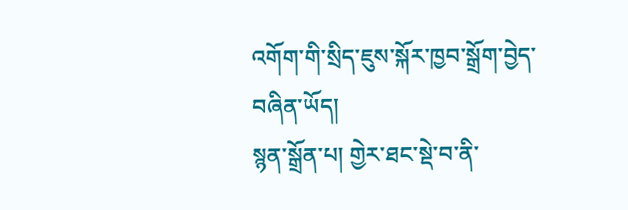འགོག་གི་སྲིད་ཇུས་སྐོར་ཁྱབ་སྒྲོག་བྱེད་བཞིན་ཡོད།
སྙན་སྒྲོན་པ། གྱེར་ཐང་སྡེ་བ་ནི་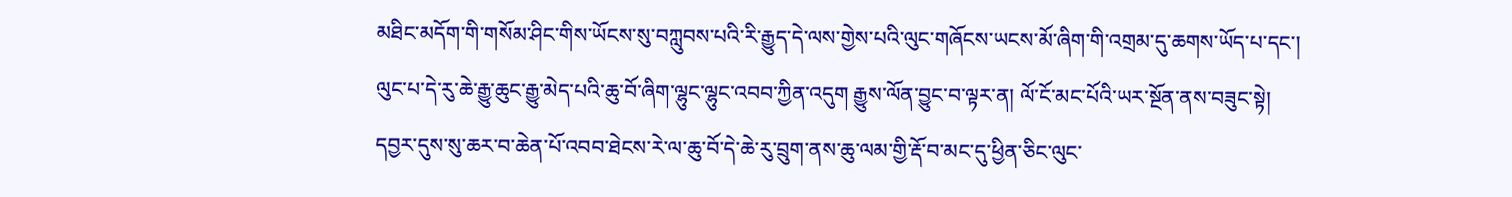མཐིང་མདོག་གི་གསོམ་ཤིང་གིས་ཡོངས་སུ་བཀླུབས་པའི་རི་རྒྱུད་དེ་ལས་གྱེས་པའི་ལུང་གཞོངས་ཡངས་མོ་ཞིག་གི་འགྲམ་དུ་ཆགས་ཡོད་པ་དང་། ལུང་པ་དེ་རུ་ཆེ་རྒྱུ་ཆུང་རྒྱུ་མེད་པའི་ཆུ་བོ་ཞིག་ལྷུང་ལྷུང་འབབ་ཀྱིན་འདུག རྒྱུས་ལོན་བྱུང་བ་ལྟར་ན། ལོ་ངོ་མང་པོའི་ཡར་སྔོན་ནས་བཟུང་སྟེ། དབྱར་དུས་སུ་ཆར་བ་ཆེན་པོ་འབབ་ཐེངས་རེ་ལ་ཆུ་བོ་དེ་ཆེ་རུ་བྲུག་ནས་ཆུ་ལམ་གྱི་རྡོ་བ་མང་དུ་ཕྱིན་ཅིང་ལུང་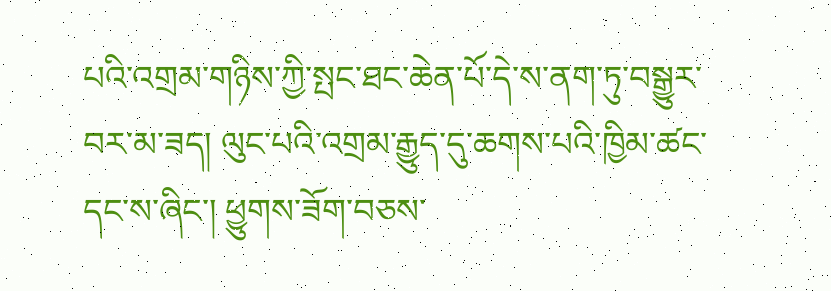པའི་འགྲམ་གཉིས་ཀྱི་སྤང་ཐང་ཆེན་པོ་དེ་ས་ནག་ཏུ་བསྒྱུར་བར་མ་ཟད། ལུང་པའི་འགྲམ་རྒྱུད་དུ་ཆགས་པའི་ཁྱིམ་ཚང་དང་ས་ཞིང་། ཕྱུགས་ཟོག་བཅས་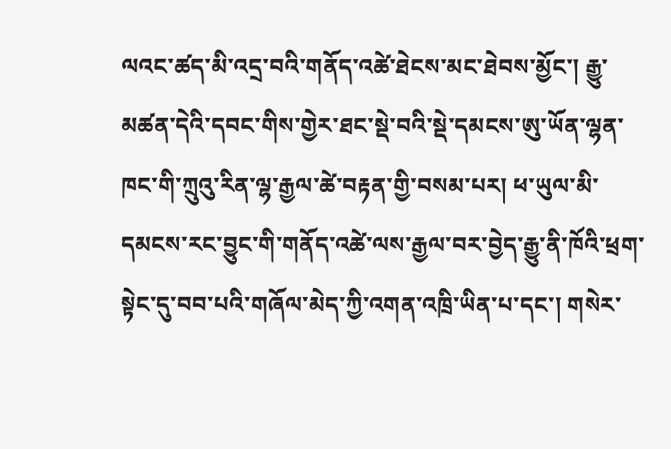ལའང་ཚད་མི་འདྲ་བའི་གནོད་འཚེ་ཐེངས་མང་ཐེབས་མྱོང་། རྒྱུ་མཚན་དེའི་དབང་གིས་གྱེར་ཐང་སྡེ་བའི་སྡེ་དམངས་ཨུ་ཡོན་ལྷན་ཁང་གི་ཀྲུའུ་རིན་ལྷ་རྒྱལ་ཚེ་བརྟན་གྱི་བསམ་པར། ཕ་ཡུལ་མི་དམངས་རང་བྱུང་གི་གནོད་འཚེ་ལས་རྒྱལ་བར་བྱེད་རྒྱུ་ནི་ཁོའི་ཕྲག་སྟེང་དུ་བབ་པའི་གཞོལ་མེད་ཀྱི་འགན་འཁྲི་ཡིན་པ་དང་། གསེར་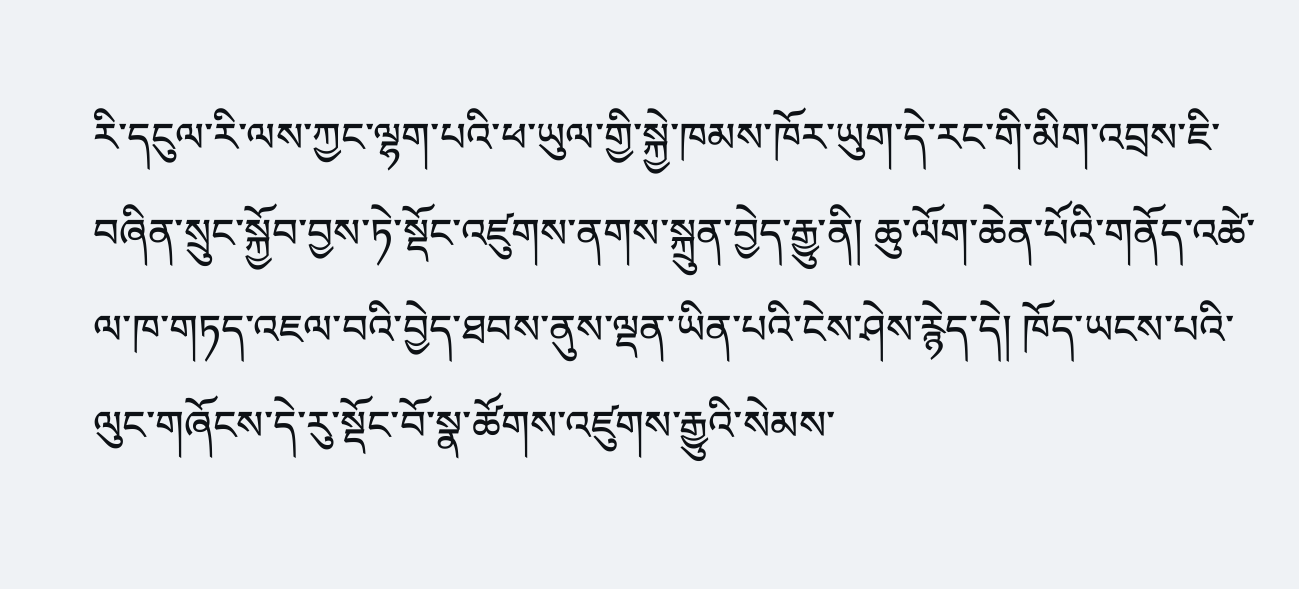རི་དངུལ་རི་ལས་ཀྱང་ལྷག་པའི་ཕ་ཡུལ་གྱི་སྐྱེ་ཁམས་ཁོར་ཡུག་དེ་རང་གི་མིག་འབྲས་ཇི་བཞིན་སྲུང་སྐྱོབ་བྱས་ཏེ་སྡོང་འཛུགས་ནགས་སྐྲུན་བྱེད་རྒྱུ་ནི། ཆུ་ལོག་ཆེན་པོའི་གནོད་འཚེ་ལ་ཁ་གཏད་འཇལ་བའི་བྱེད་ཐབས་ནུས་ལྡན་ཡིན་པའི་ངེས་ཤེས་རྙེད་དེ། ཁོད་ཡངས་པའི་ལུང་གཞོངས་དེ་རུ་སྡོང་བོ་སྣ་ཚོགས་འཛུགས་རྒྱུའི་སེམས་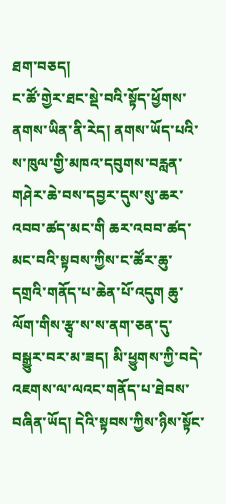ཐག་བཅད།
ང་ཚོ་གྱེར་ཐང་སྡེ་བའི་སྟོད་ཕྱོགས་ནགས་ཡིན་ནི་རེད། ནགས་ཡོད་པའི་ས་ཁུལ་གྱི་མཁའ་དབུགས་བརླན་གཤེར་ཆེ་བས་དབྱར་དུས་སུ་ཆར་འབབ་ཚད་མང་གི ཆར་འབབ་ཚད་མང་བའི་སྟབས་ཀྱིས་ང་ཚོར་ཆུ་དགྲའི་གནོད་པ་ཆེན་པོ་འདུག ཆུ་ལོག་གིས་རྩྭ་ས་ས་ནག་ཅན་དུ་བསྒྱུར་བར་མ་ཟད། མི་ཕྱུགས་ཀྱི་བདེ་འཇགས་ལ་ལའང་གནོད་པ་ཐེབས་བཞིན་ཡོད། དེའི་སྟབས་ཀྱིས་ཉིས་སྟོང་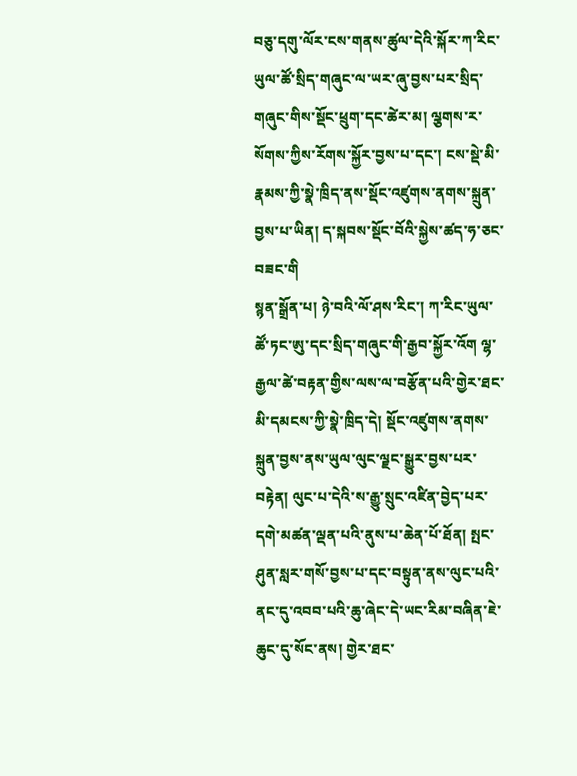བཅུ་དགུ་ལོར་ངས་གནས་ཚུལ་དེའི་སྐོར་ཀ་རིང་ཡུལ་ཚོ་སྲིད་གཞུང་ལ་ཡར་ཞུ་བྱས་པར་སྲིད་གཞུང་གིས་སྡོང་ཕྲུག་དང་ཚེར་མ། ལྕགས་ར་སོགས་ཀྱིས་རོགས་སྐྱོར་བྱས་པ་དང་། ངས་སྡེ་མི་རྣམས་ཀྱི་སྣེ་ཁྲིད་ནས་སྡོང་འཛུགས་ནགས་སྐྲུན་བྱས་པ་ཡིན། ད་སྐབས་སྡོང་བོའི་སྐྱེས་ཚད་ཧ་ཅང་བཟང་གི
སྙན་སྒྲོན་པ། ཉེ་བའི་ལོ་ཤས་རིང་། ཀ་རིང་ཡུལ་ཚོ་ཏང་ཨུ་དང་སྲིད་གཞུང་གི་རྒྱབ་སྐྱོར་འོག ལྷ་རྒྱལ་ཚེ་བརྟན་གྱིས་ལས་ལ་བརྩོན་པའི་གྱེར་ཐང་མི་དམངས་ཀྱི་སྣེ་ཁྲིད་དེ། སྡོང་འཛུགས་ནགས་སྐྲུན་བྱས་ནས་ཡུལ་ལུང་ལྗང་སྒྱུར་བྱས་པར་བརྟེན། ལུང་པ་དེའི་ས་རྒྱུ་སྲུང་འཛིན་བྱེད་པར་དགེ་མཚན་ལྡན་པའི་ནུས་པ་ཆེན་པོ་ཐོན། སྤང་ཤུན་སླར་གསོ་བྱས་པ་དང་བསྟུན་ནས་ལུང་པའི་ནང་དུ་འབབ་པའི་ཆུ་ཞེང་དེ་ཡང་རིམ་བཞིན་ཇེ་ཆུང་དུ་སོང་ནས། གྱེར་ཐང་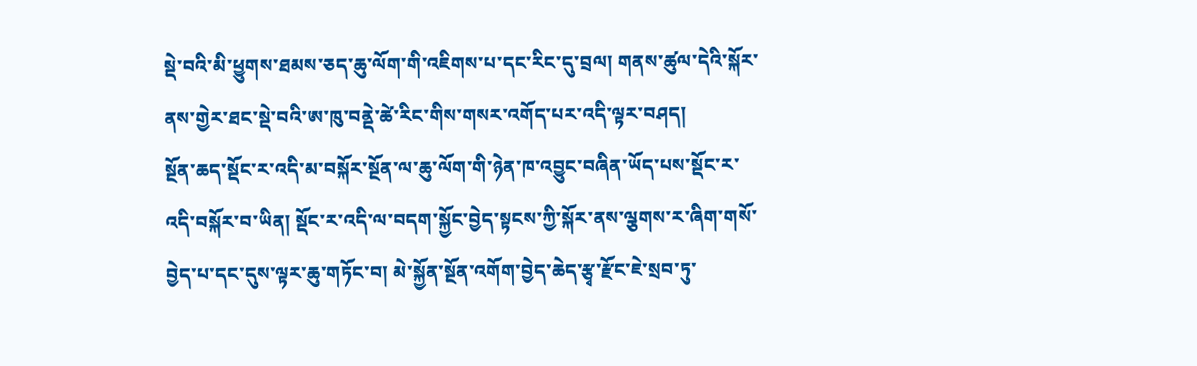སྡེ་བའི་མི་ཕྱུགས་ཐམས་ཅད་ཆུ་ལོག་གི་འཇིགས་པ་དང་རིང་དུ་བྲལ། གནས་ཚུལ་དེའི་སྐོར་ནས་གྱེར་ཐང་སྡེ་བའི་ཨ་ཁུ་བནྡེ་ཚེ་རིང་གིས་གསར་འགོད་པར་འདི་ལྟར་བཤད།
སྔོན་ཆད་སྡོང་ར་འདི་མ་བསྐོར་སྔོན་ལ་ཆུ་ལོག་གི་ཉེན་ཁ་འབྱུང་བཞིན་ཡོད་པས་སྡོང་ར་འདི་བསྐོར་བ་ཡིན། སྡོང་ར་འདི་ལ་བདག་སྐྱོང་བྱེད་སྟངས་ཀྱི་སྐོར་ནས་ལྕགས་ར་ཞིག་གསོ་བྱེད་པ་དང་དུས་ལྟར་ཆུ་གཏོང་བ། མེ་སྐྱོན་སྔོན་འགོག་བྱེད་ཆེད་རྩྭ་རྫོང་ཇེ་སྲབ་ཏུ་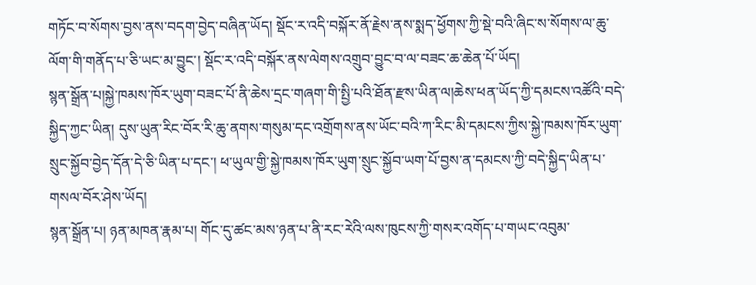གཏོང་བ་སོགས་བྱས་ནས་བདག་བྱེད་བཞིན་ཡོད། སྡོང་ར་འདི་བསྐོར་ནོ་རྗེས་ནས་སྨད་ཕྱོགས་ཀྱི་སྡེ་བའི་ཞིང་ས་སོགས་ལ་ཆུ་ལོག་གི་གནོད་པ་ཅི་ཡང་མ་བྱུང་། སྡོང་ར་འདི་བསྐོར་ནས་ལེགས་འགྲུབ་བྱུང་བ་ལ་བཟང་ཆ་ཆེན་པོ་ཡོད།
སྙན་སྒྲོན་པ།སྐྱེ་ཁམས་ཁོར་ཡུག་བཟང་པོ་ནི་ཆེས་དྲང་གཞག་གི་སྤྱི་པའི་ཐོན་རྫས་ཡིན་ལ།ཆེས་ཕན་ཡོད་ཀྱི་དམངས་འཚོའི་བདེ་སྐྱིད་ཀྱང་ཡིན། དུས་ཡུན་རིང་བོར་རི་ཆུ་ནགས་གསུམ་དང་འགྲོགས་ནས་ཡོང་བའི་ཀ་རིང་མི་དམངས་ཀྱིས་སྐྱེ་ཁམས་ཁོར་ཡུག་སྲུང་སྐྱོབ་བྱེད་དོན་དེ་ཅི་ཡིན་པ་དང་། ཕ་ཡུལ་གྱི་སྐྱེ་ཁམས་ཁོར་ཡུག་སྲུང་སྐྱོབ་ཡག་པོ་བྱས་ན་དམངས་ཀྱི་བདེ་སྐྱིད་ཡིན་པ་གསལ་བོར་ཤེས་ཡོད།
སྙན་སྒྲོན་པ། ཉན་མཁན་རྣམ་པ། གོང་དུ་ཚང་མས་ཉན་པ་ནི་རང་རེའི་ལས་ཁུངས་ཀྱི་གསར་འགོད་པ་གཡང་འབུམ་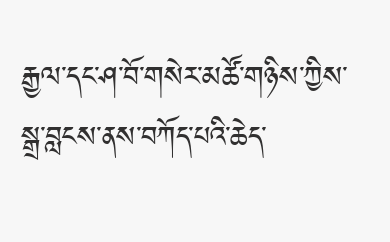རྒྱལ་དང་ཤ་བོ་གསེར་མཚོ་གཉིས་ཀྱིས་སྒྲ་བླངས་ནས་བཀོད་པའི་ཆེད་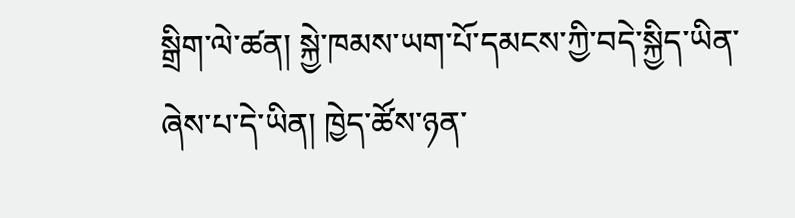སྒྲིག་ལེ་ཚན། སྐྱེ་ཁམས་ཡག་པོ་དམངས་ཀྱི་བདེ་སྐྱིད་ཡིན་ཞེས་པ་དེ་ཡིན། ཁྱེད་ཚོས་ཉན་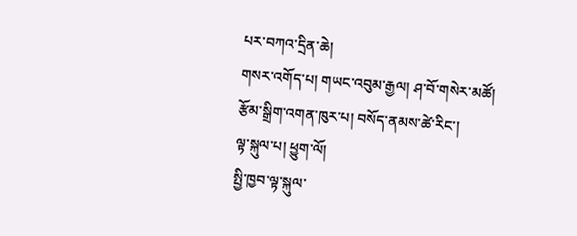པར་བཀའ་དྲིན་ཆེ།
གསར་འགོད་པ། གཡང་འབུམ་རྒྱལ། ཤ་བོ་གསེར་མཚོ།
རྩོམ་སྒྲིག་འགན་ཁུར་པ། བསོད་ནམས་ཚེ་རིང་།
ལྟ་སྐུལ་པ། ཕྱུག་ལོ།
སྤྱི་ཁྱབ་ལྟ་སྐུལ་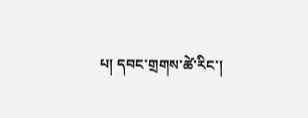པ། དབང་གྲགས་ཚེ་རིང་།